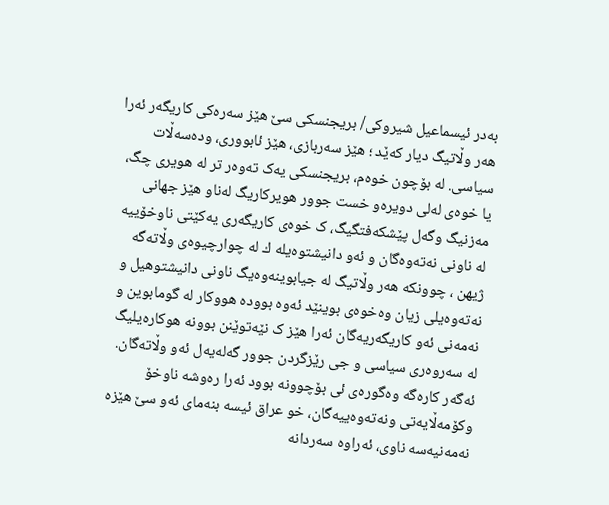بەدر ئیسماعیل شیروکی/ بریجنسکی سێ هێز سەرەکی کاریگەر ئەرا هەر وڵاتیگ دیار کەێد ؛ هێز سەربازی، هێز ئابووری، ودەسەڵات سیاسی. لە بۆچون خوەم، بریجنسکی یەک تەوەر تر لە هویری چگ، یا خوەی لەلی دویرەو خست جوور هویرکاریگ لەناو هێز جهانی مەزنیگ وگەل پێشکەفتگیگ، ک خوەی کاریگەری یەکێتی ناوخۆییە لە ناونی نەتەوەگان و ئەو دانیشتوەیلە ك لە چوارچیوەی وڵاتەگە ژیهن ، چوونکە هەر وڵاتیگ لە جیابوینەوەیگ ناونی دانیشتوهیل و نەتەوەیلی زیان وەخوەی بوینێد ئەوە بوودە هووکار لە گومابوین و نەمەنی ئەو کاریگەریەگان ئەرا هێز ک نێەتوێنن بوونە هوکارەیلیگ لە سەروەری سیاسی و جی رێزگردن جوور گەلەیەل ئەو وڵاتەگان. ئەگەر کارەگە وەگورەی ئی بۆچوونە بوود ئەرا رەوشە ناوخۆ وکۆمەڵایەتی ونەتەوەییەگان، خو عراق ئیسە بنەمای ئەو سێ هێزە نەمەنیەسە ناوی، ئەراوە سەردانە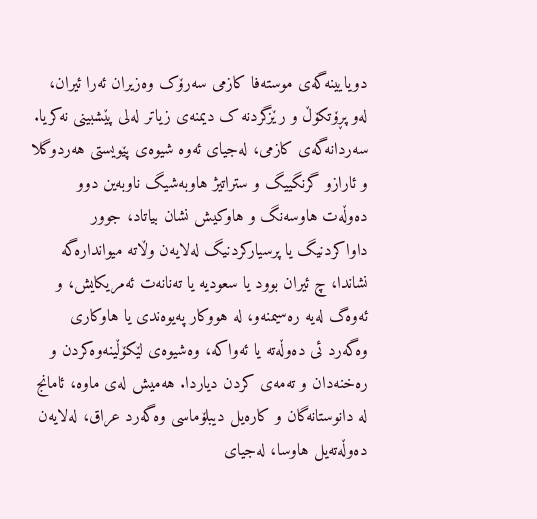دویایینەگەی موستەفا کازمی سەرۆک وەزیران ئەرا ئیران، لەو پڕۆتکۆڵ و رێزگردنە ک دیمنەی زیاتر لەلی پێشبینی نەکریا. سەردانەگەی کازمی، لەجیای ئەوە شیوەی پێویستی هەردوگلا و ئارازو گرنگییگ و ستراتیژ هاوبەشیگ ناوبەین دوو دەوڵەت هاوسەنگ و هاوکیش نشان بیاتاد، جوور داواکردنیگ یا پرسیارکردنیگ لەلایەن وڵاتە میواندارەگە نشاندا، چ ئیران بوود یا سعودیە یا تەنانەت ئەمریکایش، و ئەوەگ لەیە رەسیمنەو، لە هووکار پەیوەندی یا هاوکاری وەگەرد ئی دەوڵەتە یا ئەواکە، وەشیوەی لێکۆڵینەوەکردن و رەخنەدان و تەمەی کردن دیاردا. هەمیش لەی ماوە، ئامانج لە دانوستانەگان و کارەیل دیبلۆماسی وەگەرد عراق، لەلایەن دەوڵەتەیل هاوسا، لەجیای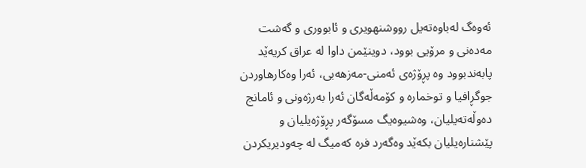ئەوەگ لەباوەتەیل رووشنهویری و ئابووری و گەشت مەدەنی و مرۆیی بوود، دوینێمن داوا لە عراق کریەێد پابەندبوود وە پڕۆژەی ئەمنی-مەزهەبی، ئەرا وەکارهاوردن جوگڕافیا و توخمارە و کۆمەڵەگان ئەرا بەرژەونی و ئامانج دەوڵەتەیلیان، وەشیوەیگ مسۆگەر پڕۆژەیلیان و پێشنارەیلیان بکەێد وەگەرد فرە کەمیگ لە چەودیریکردن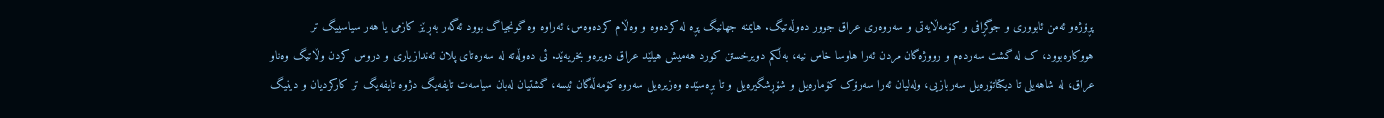پڕۆژەو ئەمن ئابووری و جوگڕافی و کۆمەڵایەتی و سەروەری عراق جوور دەوڵەتیگ. هایمنە جهانیگ پڕە لە کردەوە و وەڵام کردەوەس، ئەراوە وە گونجیاگ بوود ئەگەر بەڕێز کازمی یا هەر سیاسییگ تر هووکارەبوود، ک لە گشت سەردەم و رووژەگان مردن ئەرا هاوسا خاس نیە، بەڵکم دویرخستن کورد هەمیش هیلێد عراق دویرەو بخریەێد. ئی دەوڵەتە لە سەرەتای پلان ئەندازیاری و دروس کردن وڵاتیگ وەناو عراق، لە شاهەیلی تا دیکتاتۆرەیل سەربازیی، ولەلیان ئەرا سەرۆک کۆمارەیل و شۆڕشگیرەیل و تا بڕەسێدە وەزیرەیل سەروە کۆمەڵەگان ئیسە، گشتیان لەبان سیاسەت تایفەیگ دژوە تایفەیگ تر کارکردیان و دینیگ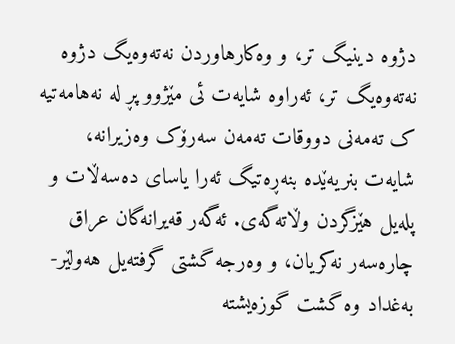دژوە دینیگ تر، و وەکارهاوردن نەتەوەیگ دژوە نەتەوەیگ تر، ئەراوە شایەت ئی مێژوو پڕ لە نەهامەتیە ک تەمەنی دووقات تەمەن سەرۆک وەزیرانە، شایەت بنریەێدە بنەڕەتیگ ئەرا یاسای دەسەڵات و پلەیل هێزگردن وڵاتەگەی. ئەگەر قەیرانەگان عراق چارەسەر نەکریان، و وەرجە گشتی گرفتەیل هەولێر-بەغداد وە گشت گوزەیشتە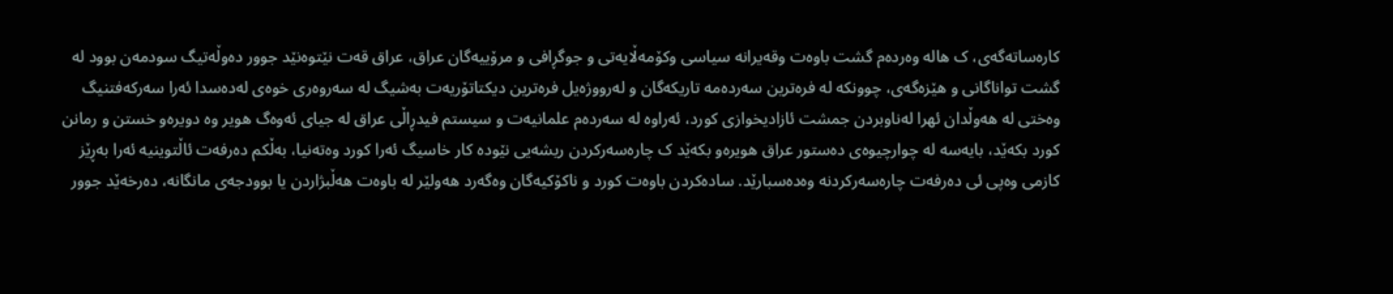کارەساتەگەی، ک هالە وەردەم گشت باوەت وقەیرانە سیاسی وکۆمەڵایەتی و جوگڕافی و مرۆییەگان عراق، عراق قەت نێتوەنێد جوور دەوڵەتیگ سودمەن بوود لە گشت تواناگانی و هێزەگەی، چوونکە لە فرەترین سەردەمە تاریکەگان و لەرووژەیل فرەترین دیکتاتۆریەت بەشیگ لە سەروەری خوەی لەدەسدا ئەرا سەرکەفتنیگ وەختی لە هەوڵدان ئهرا لەناوبردن جمشت ئازادیخوازی کورد، ئەراوە لە سەردەم علمانیەت و سیستم فیدڕاڵی عراق لە جیای ئەوەگ هویر وە دویرەو خستن و رمانن کورد بکەێد، بایەسە لە چوارچیوەی دەستور عراق هویرەو بکەێد ک چارەسەرکردن ریشەیی نێودە کار خاسیگ ئەرا کورد وەتەنیا، بەڵکم دەرفەت ئاڵتوینیە ئەرا بەڕێز کازمی وەپی ئی دەرفەت چارەسەرکردنە وەدەسبارێد. سادەکردن باوەت کورد و ناکۆکیەگان وەگەرد هەولێر لە باوەت هەڵبژاردن یا بوودجەی مانگانە، دەرخەێد جوور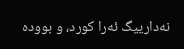نەدارییگ ئەرا کورد، و بوودە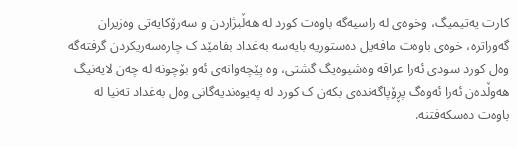کارت یەتیمیگ، وخوەی لە راسیەگە باوەت کورد لە هەڵبژاردن و سەرۆکایەتی وەزیران گەوراترە، خوەی باوەت مافەیل دەستوریە بایەسە بەغداد بفامێد ک چارەسەریکردن گرفتەگە وەل کورد سودی ئەرا عراقه وەشیوەیگ گشتی، وە پێچەوانەی ئەو بۆچونە لە چەن لایەنیگ هەوڵدەن ئەرا ئەوەگ پڕۆپاگەندەی بکەن ک کورد لە پەیوەندیەگانی وەل بەغداد تەنیا لە باوەت دەسکەفتنە.